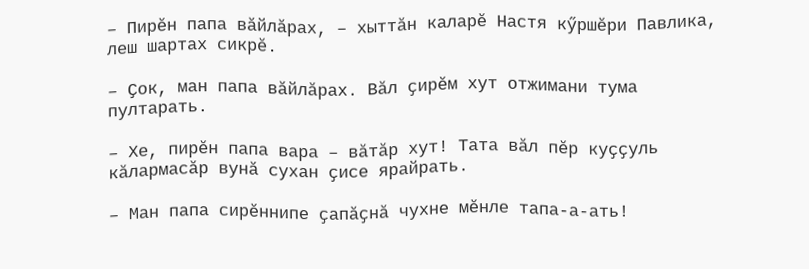– Пирӗн папа вӑйлӑрах, – хыттӑн каларӗ Настя кӳршӗри Павлика, леш шартах сикрӗ.

– Ҫок, ман папа вӑйлӑрах. Вӑл ҫирӗм хут отжимани тума пултарать.

– Хе, пирӗн папа вара – вӑтӑр хут! Тата вӑл пӗр куҫҫуль кӑлармасӑр вунӑ сухан ҫисе ярайрать.

– Ман папа сирӗннипе ҫапӑҫнӑ чухне мӗнле тапа-а-ать!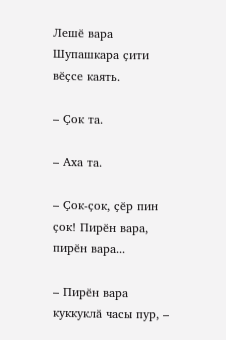Лешӗ вара Шупашкара ҫити вӗҫсе каять.

– Ҫок та.

– Аха та.

– Ҫок-ҫок, ҫӗр пин ҫок! Пирӗн вара, пирӗн вара...

– Пирӗн вара куккуклӑ часы пур, –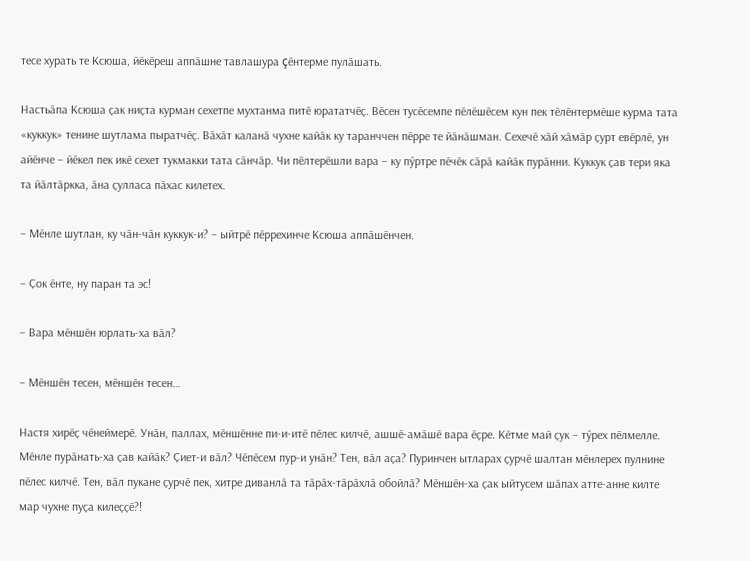тесе хурать те Ксюша, йӗкӗреш аппӑшне тавлашура çӗнтерме пулӑшать.

Настьӑпа Ксюша ҫак ниҫта курман сехетпе мухтанма питӗ юрататчӗҫ. Вӗсен тусӗсемпе пӗлӗшӗсем кун пек тӗлӗнтермӗше курма тата «куккук» тенине шутлама пыратчӗҫ. Вӑхӑт каланӑ чухне кайӑк ку таранччен пӗрре те йӑнӑшман. Сехечӗ хӑй хӑмӑр ҫурт евӗрлӗ, ун айӗнче – йӗкел пек икӗ сехет тукмакки тата сӑнчӑр. Чи пӗлтерӗшли вара – ку пӳртре пӗчӗк сӑрӑ кайӑк пурӑнни. Куккук ҫав тери яка та йӑлтӑркка, ӑна ҫулласа пӑхас килетех.

– Мӗнле шутлан, ку чӑн-чӑн куккук-и? – ыйтрӗ пӗррехинче Ксюша аппӑшӗнчен.

– Ҫок ӗнте, ну паран та эс!

– Вара мӗншӗн юрлать-ха вӑл?

– Мӗншӗн тесен, мӗншӗн тесен…

Настя хирӗҫ чӗнеймерӗ. Унӑн, паллах, мӗншӗнне пи-и-итӗ пӗлес килчӗ, ашшӗ-амӑшӗ вара ӗҫре. Кӗтме май ҫук – тӳрех пӗлмелле. Мӗнле пурӑнать-ха ҫав кайӑк? Ҫиет-и вӑл? Чӗпӗсем пур-и унӑн? Тен, вӑл аҫа? Пуринчен ытларах ҫурчӗ шалтан мӗнлерех пулнине пӗлес килчӗ. Тен, вӑл пукане ҫурчӗ пек, хитре диванлӑ та тӑрӑх-тӑрӑхлӑ обойлӑ? Мӗншӗн-ха ҫак ыйтусем шӑпах атте-анне килте мар чухне пуҫа килеҫҫӗ?!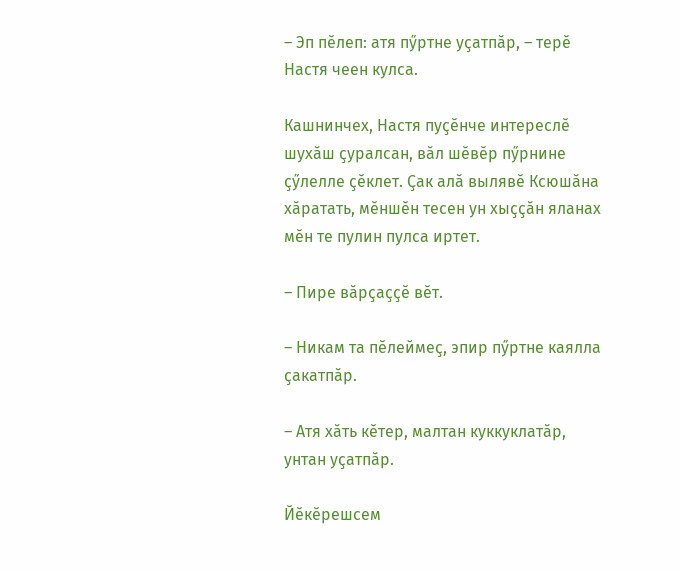– Эп пӗлеп: атя пӳртне уҫатпӑр, – терӗ Настя чеен кулса.

Кашнинчех, Настя пуҫӗнче интереслӗ шухӑш ҫуралсан, вӑл шӗвӗр пӳрнине ҫӳлелле ҫӗклет. Ҫак алӑ вылявӗ Ксюшӑна хӑратать, мӗншӗн тесен ун хыҫҫӑн яланах мӗн те пулин пулса иртет.

– Пире вӑрҫаҫҫӗ вӗт.

– Никам та пӗлеймеҫ, эпир пӳртне каялла ҫакатпӑр.

– Атя хӑть кӗтер, малтан куккуклатӑр, унтан уҫатпӑр.

Йӗкӗрешсем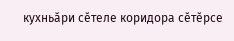кухньӑри сӗтеле коридора сӗтӗрсе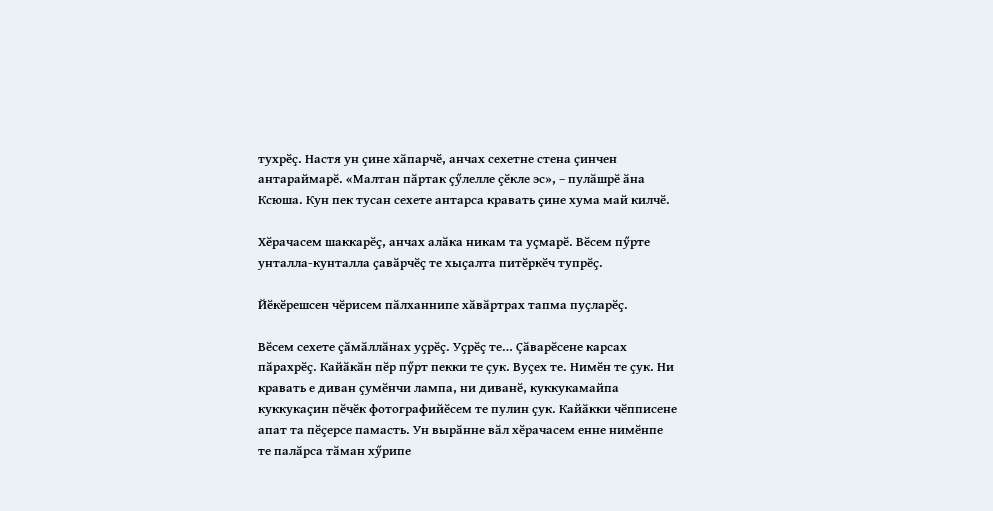тухрӗҫ. Настя ун ҫине хӑпарчӗ, анчах сехетне стена ҫинчен антараймарӗ. «Малтан пӑртак ҫӳлелле ҫӗкле эс», – пулӑшрӗ ӑна Ксюша. Кун пек тусан сехете антарса кравать ҫине хума май килчӗ.

Хӗрачасем шаккарӗҫ, анчах алӑка никам та уҫмарӗ. Вӗсем пӳрте унталла-кунталла ҫавӑрчӗҫ те хыҫалта питӗркӗч тупрӗҫ.

Йӗкӗрешсен чӗрисем пӑлханнипе хӑвӑртрах тапма пуҫларӗҫ.

Вӗсем сехете ҫӑмӑллӑнах уҫрӗҫ. Уҫрӗҫ те… Çӑварӗсене карсах пӑрахрӗҫ. Кайӑкӑн пӗр пӳрт пекки те çук. Вуҫех те. Нимӗн те ҫук. Ни кравать е диван ҫумӗнчи лампа, ни диванӗ, куккукамайпа куккукаҫин пӗчӗк фотографийӗсем те пулин ҫук. Кайӑкки чӗпписене апат та пӗҫерсе памасть. Ун вырӑнне вӑл хӗрачасем енне нимӗнпе те палӑрса тӑман хӳрипе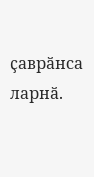ҫаврӑнса ларнӑ.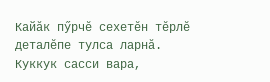Кайӑк пӳрчӗ сехетӗн тӗрлӗ деталӗпе тулса ларнӑ. Куккук сасси вара,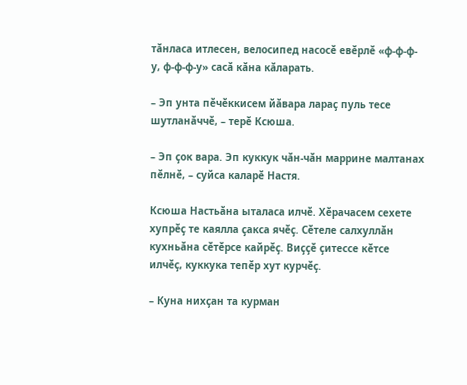тӑнласа итлесен, велосипед насосӗ евӗрлӗ «ф-ф-ф-у, ф-ф-ф-у» сасӑ кӑна кӑларать.

– Эп унта пӗчӗккисем йӑвара лараҫ пуль тесе шутланӑччӗ, – терӗ Ксюша.

– Эп ҫок вара. Эп куккук чӑн-чӑн маррине малтанах пӗлнӗ, – суйса каларӗ Настя.

Ксюша Настьӑна ыталаса илчӗ. Хӗрачасем сехете хупрӗҫ те каялла ҫакса ячӗҫ. Сӗтеле салхуллӑн кухньӑна сӗтӗрсе кайрӗҫ. Виҫҫӗ ҫитессе кӗтсе илчӗҫ, куккука тепӗр хут курчӗҫ.

– Куна нихҫан та курман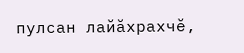пулсан лайӑхрахчӗ,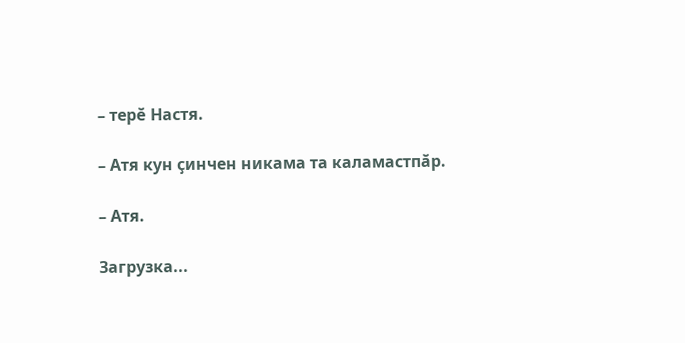– терӗ Настя.

– Атя кун ҫинчен никама та каламастпӑр.

– Атя.

Загрузка...